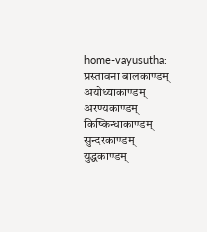home-vayusutha: प्रस्तावना बालकाण्डम् अयोध्याकाण्डम् अरण्यकाण्डम् किष्किन्धाकाण्डम् सुन्दरकाण्डम् युद्धकाण्डम्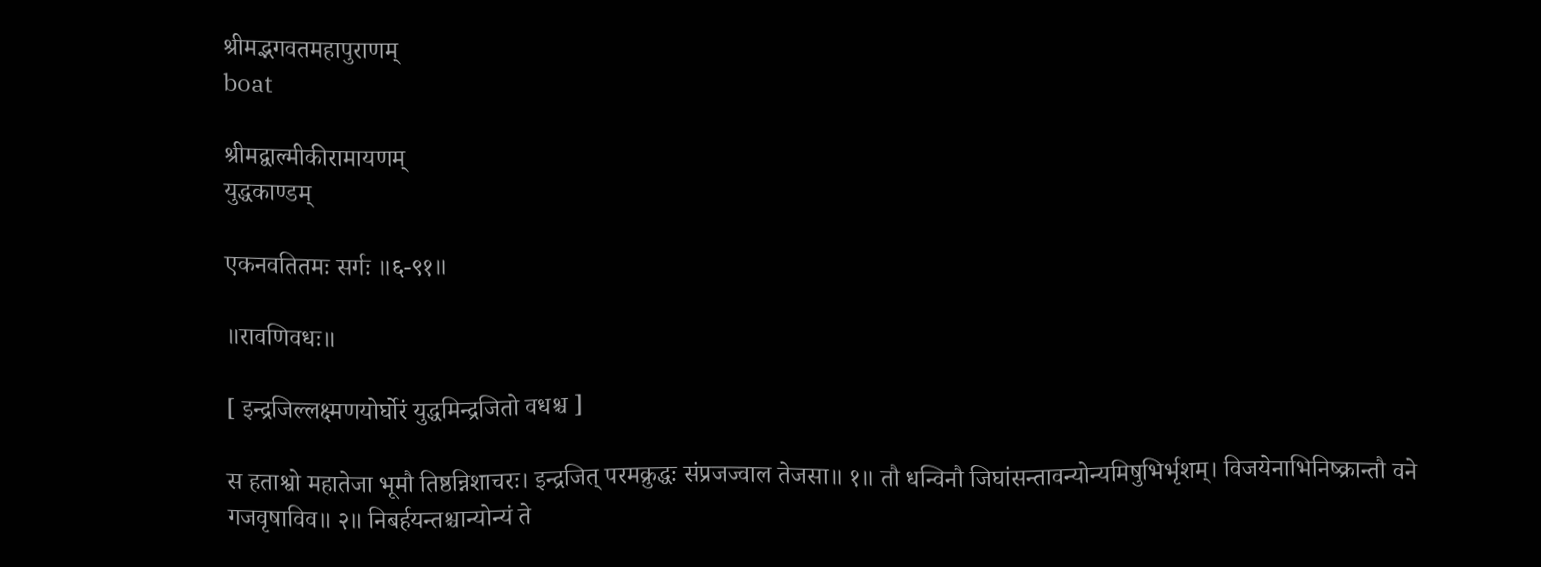श्रीमद्भगवतमहापुराणम्
boat

श्रीमद्वाल्मीकीरामायणम्
युद्धकाण्डम्

एकनवतितमः सर्गः ॥६-९१॥

॥रावणिवधः॥

[ इन्द्रजिल्लक्ष्मणयोर्घोरं युद्धमिन्द्रजितो वधश्च ]

स हताश्वो महातेजा भूमौ तिष्ठन्निशाचरः। इन्द्रजित् परमक्रुद्धः संप्रजज्वाल तेजसा॥ १॥ तौ धन्विनौ जिघांसन्तावन्योन्यमिषुभिर्भृशम्। विजयेनाभिनिष्क्रान्तौ वने गजवृषाविव॥ २॥ निबर्हयन्तश्चान्योन्यं ते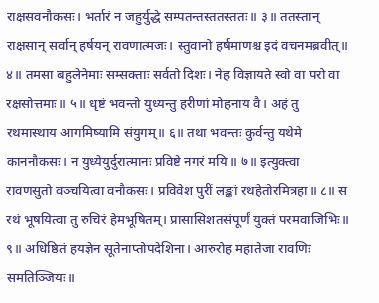राक्षसवनौकसः। भर्तारं न जहुर्युद्धे सम्पतन्तस्ततस्ततः॥ ३॥ ततस्तान् राक्षसान् सर्वान् हर्षयन् रावणात्मजः। स्तुवानो हर्षमाणश्च इदं वचनमब्रवीत्॥ ४॥ तमसा बहुलेनेमाः सम्सक्ताः सर्वतो दिशः। नेह विज्ञायते स्वो वा परो वा रक्षसोत्तमाः॥ ५॥ धृष्टं भवन्तो युध्यन्तु हरीणां मोहनाय वै। अहं तु रथमास्थाय आगमिष्यामि संयुगम्॥ ६॥ तथा भवन्तः कुर्वन्तु यथेमे काननौकसः। न युध्येयुर्दुरात्मानः प्रविष्टे नगरं मयि॥ ७॥ इत्युक्त्वा रावणसुतो वञ्चयित्वा वनौकसः। प्रविवेश पुरीं लङ्कां रथहेतोरमित्रहा॥ ८॥ स रथं भूषयित्वा तु रुचिरं हेमभूषितम्। प्रासासिशतसंपूर्णं युक्तं परमवाजिभिः॥ ९॥ अधिष्ठितं हयज्ञेन सूतेनाप्तोपदेशिना। आरुरोह महातेजा रावणिः समतिञ्जियः॥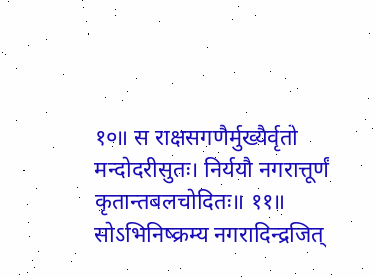१०॥ स राक्षसगणैर्मुख्यैर्वृतो मन्दोदरीसुतः। निर्ययौ नगरात्तूर्णं कृतान्तबलचोदितः॥ ११॥ सोऽभिनिष्क्रम्य नगरादिन्द्रजित्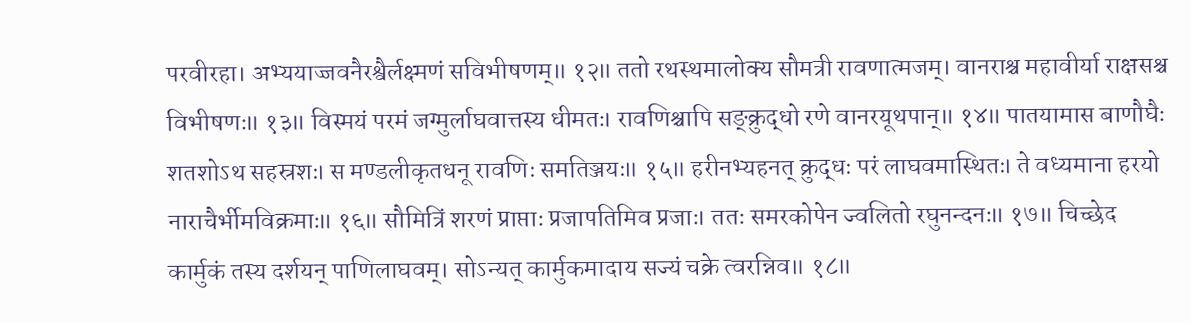परवीरहा। अभ्ययाज्जवनैरश्वैर्लक्ष्मणं सविभीषणम्॥ १२॥ ततो रथस्थमालोक्य सौमत्री रावणात्मजम्। वानराश्च महावीर्या राक्षसश्च विभीषणः॥ १३॥ विस्मयं परमं जग्मुर्लाघवात्तस्य धीमतः। रावणिश्चापि सङ्क्रुद्धो रणे वानरयूथपान्॥ १४॥ पातयामास बाणौघैः शतशोऽथ सहस्रशः। स मण्डलीकृतधनू रावणिः समतिञ्जयः॥ १५॥ हरीनभ्यहनत् क्रुद्धः परं लाघवमास्थितः। ते वध्यमाना हरयो नाराचैर्भीमविक्रमाः॥ १६॥ सौमित्रिं शरणं प्राप्ताः प्रजापतिमिव प्रजाः। ततः समरकोपेन ज्वलितो रघुनन्दनः॥ १७॥ चिच्छेद कार्मुकं तस्य दर्शयन् पाणिलाघवम्। सोऽन्यत् कार्मुकमादाय सज्यं चक्रे त्वरन्निव॥ १८॥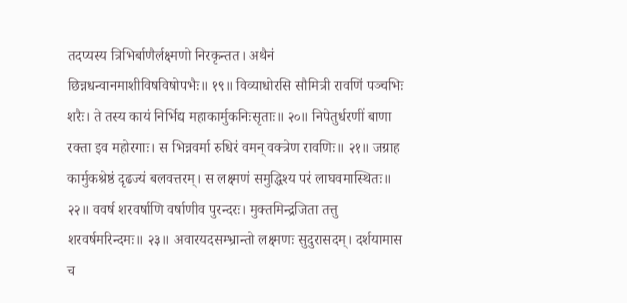तदप्यस्य त्रिभिर्बाणैर्लक्ष्मणो निरकृन्तत। अथैनं छिन्नधन्वानमाशीविषविषोपभैः॥ १९॥ विव्याधोरसि सौमित्री रावणिं पञ्चभिः शरैः। ते तस्य कायं निर्भिद्य महाकार्मुकनिःसृताः॥ २०॥ निपेतुर्धरणीं बाणा रक्ता इव महोरगाः। स भिन्नवर्मा रुधिरं वमन् वक्त्रेण रावणिः॥ २१॥ जग्राह कार्मुकश्रेष्ठं दृढज्यं बलवत्तरम्। स लक्ष्मणं समुद्धिश्य परं लाघवमास्थितः॥ २२॥ ववर्ष शरवर्षाणि वर्षाणीव पुरन्दरः। मुक्तमिन्द्रजिता तत्तु शरवर्षमरिन्दमः॥ २३॥ अवारयदसम्भ्रान्तो लक्ष्मणः सुदुरासदम्। दर्शयामास च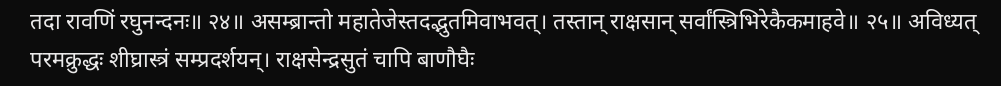तदा रावणिं रघुनन्दनः॥ २४॥ असम्ब्रान्तो महातेजेस्तदद्भुतमिवाभवत्। तस्तान् राक्षसान् सर्वांस्त्रिभिरेकैकमाहवे॥ २५॥ अविध्यत् परमक्रुद्धः शीघ्रास्त्रं सम्प्रदर्शयन्। राक्षसेन्द्रसुतं चापि बाणौघैः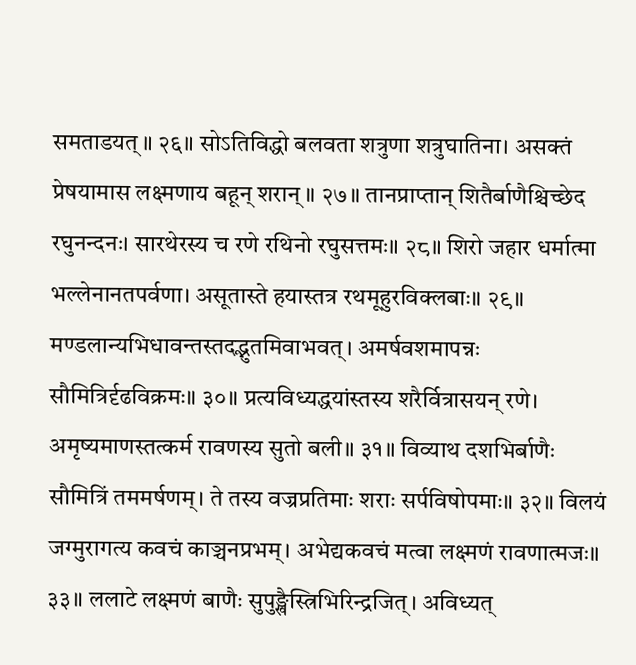समताडयत्॥ २६॥ सोऽतिविद्धो बलवता शत्रुणा शत्रुघातिना। असक्तं प्रेषयामास लक्ष्मणाय बहून् शरान्॥ २७॥ तानप्राप्तान् शितैर्बाणैश्चिच्छेद रघुनन्दनः। सारथेरस्य च रणे रथिनो रघुसत्तमः॥ २८॥ शिरो जहार धर्मात्मा भल्लेनानतपर्वणा। असूतास्ते हयास्तत्र रथमूहुरविक्लबाः॥ २९॥ मण्डलान्यभिधावन्तस्तदद्भुतमिवाभवत्। अमर्षवशमापन्नः सौमित्रिर्दृढविक्रमः॥ ३०॥ प्रत्यविध्यद्धयांस्तस्य शरैर्वित्रासयन् रणे। अमृष्यमाणस्तत्कर्म रावणस्य सुतो बली॥ ३१॥ विव्याथ दशभिर्बाणैः सौमित्रिं तममर्षणम्। ते तस्य वज्रप्रतिमाः शराः सर्पविषोपमाः॥ ३२॥ विलयं जग्मुरागत्य कवचं काञ्चनप्रभम्। अभेद्यकवचं मत्वा लक्ष्मणं रावणात्मजः॥ ३३॥ ललाटे लक्ष्मणं बाणैः सुपुङ्खैस्त्रिभिरिन्द्रजित्। अविध्यत्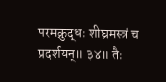परमक्रुद्धः शीघ्रमस्त्रं च प्रदर्शयन्॥ ३४॥ तैः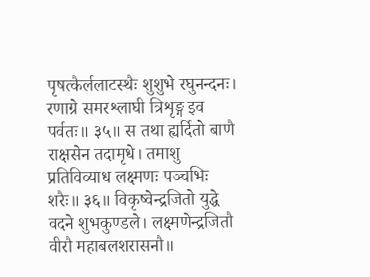पृषत्कैर्ललाटस्थैः शुशुभे रघुनन्दनः। रणाग्रे समरश्लाघी त्रिशृङ्ग इव पर्वतः॥ ३५॥ स तथा ह्यर्दितो बाणै राक्षसेन तदामृधे। तमाशु प्रतिविव्याध लक्ष्मणः पञ्चभिः शरैः॥ ३६॥ विकृष्वेन्द्रजितो युद्धे वदने शुभकुण्डले। लक्ष्मणेन्द्रजितौ वीरौ महाबलशरासनौ॥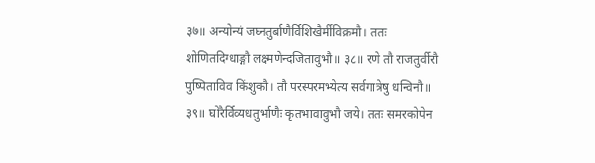३७॥ अन्योन्यं जघ्नतुर्बाणैर्विशिखैर्मीविक्रमौ। ततः शोणितदिग्धाङ्गौ लक्ष्मणेन्दजितावुभौ॥ ३८॥ रणे तौ राजतुर्वीरौ पुष्पिताविव किंशुकौ। तौ परस्परमभ्येत्य सर्वगात्रेषु धन्विनौ॥ ३९॥ घोरैर्विव्यधतुर्भाणैः कृतभावावुभौ जये। ततः समरकोपेन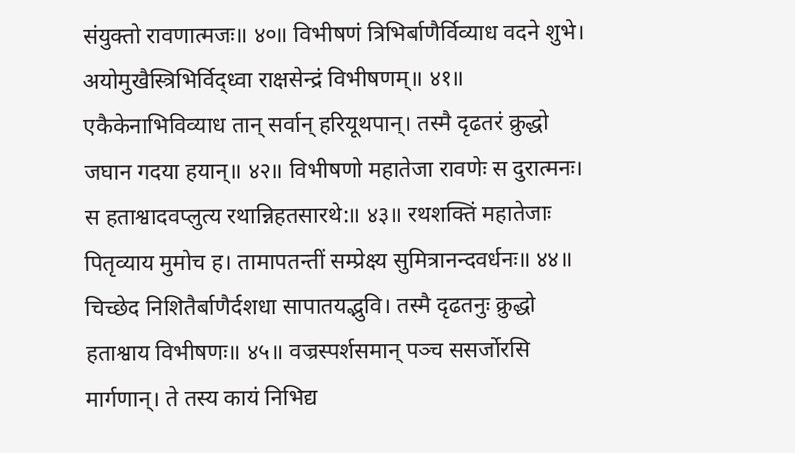संयुक्तो रावणात्मजः॥ ४०॥ विभीषणं त्रिभिर्बाणैर्विव्याध वदने शुभे। अयोमुखैस्त्रिभिर्विद्ध्वा राक्षसेन्द्रं विभीषणम्॥ ४१॥ एकैकेनाभिविव्याध तान् सर्वान् हरियूथपान्। तस्मै दृढतरं क्रुद्धो जघान गदया हयान्॥ ४२॥ विभीषणो महातेजा रावणेः स दुरात्मनः। स हताश्वादवप्लुत्य रथान्निहतसारथे:॥ ४३॥ रथशक्तिं महातेजाः पितृव्याय मुमोच ह। तामापतन्तीं सम्प्रेक्ष्य सुमित्रानन्दवर्धनः॥ ४४॥ चिच्छेद निशितैर्बाणैर्दशधा सापातयद्भुवि। तस्मै दृढतनुः क्रुद्धो हताश्वाय विभीषणः॥ ४५॥ वज्रस्पर्शसमान् पञ्च ससर्जोरसि मार्गणान्। ते तस्य कायं निभिद्य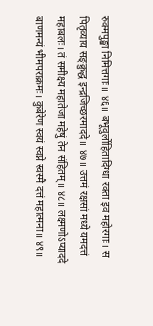रुक्मपुङ्खा निमित्तगाः॥ ४६॥ बभूवुर्लोहितादिग्धा रक्ता इव महोरगाः। स पितृव्याय सङ्क्रुद्ध इन्द्रजिच्छरमाददे॥ ४७॥ उत्तमं रक्षसां मध्ये यमदत्तं महाबलः। तं समीक्ष्य महातेजा महेषुं तेन संहितम्॥ ४८॥ लक्ष्मणोऽप्याददे बाणमन्यं भीमपराक्रमः। कुबेरेण स्वयं स्वप्ने स्वस्मै दत्तं महात्मना॥ ४९॥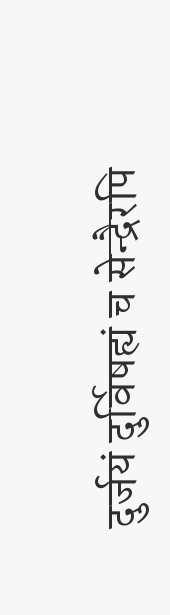दुर्जयं दुर्विषह्यं च सेन्द्रैरपि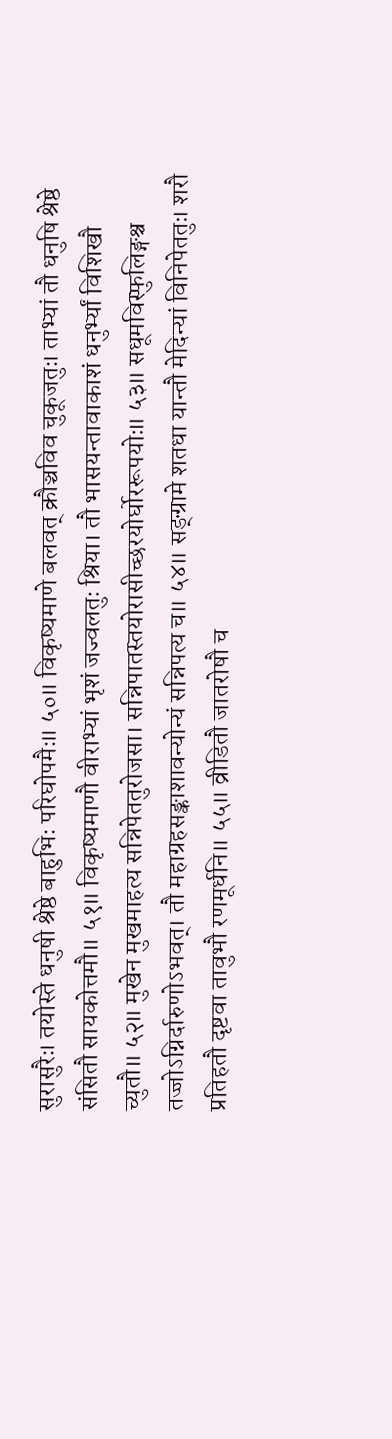सुरासुरैः। तयोस्ते धनुषी श्रेष्ठे बाहुभिः परिघोपमैः॥ ५०॥ विकृष्यमाणे बलवत् क्रौञ्चविव चुकूजतुः। ताभ्यां तौ धनुषि श्रेष्ठे संसितौ सायकोत्तमौ॥ ५१॥ विकृष्यमाणौ वीराभ्यां भृशं जज्वलतुः श्रिया। तौ भासयन्तावाकाशं धनुर्भ्यां विशिखौ च्युतौ॥ ५२॥ मुखेन मुखमाहत्य सन्निपेततुरोजसा। सन्निपातस्तयोरासीच्छरयोर्घोररूपयोः॥ ५३॥ सधूमविस्फुलिङ्गश्च तज्जोऽग्निर्दारुणोऽभवत्। तौ महाग्रहसङ्काशावन्योन्यं सन्निपत्य च॥ ५४॥ सङ्ग्रामे शतधा यान्तौ मेदिन्यां विनिपेततुः। शरौ प्रतिहतौ दृष्टवा तावुभौ रणमूर्धनि॥ ५५॥ व्रीडितौ जातरोषौ च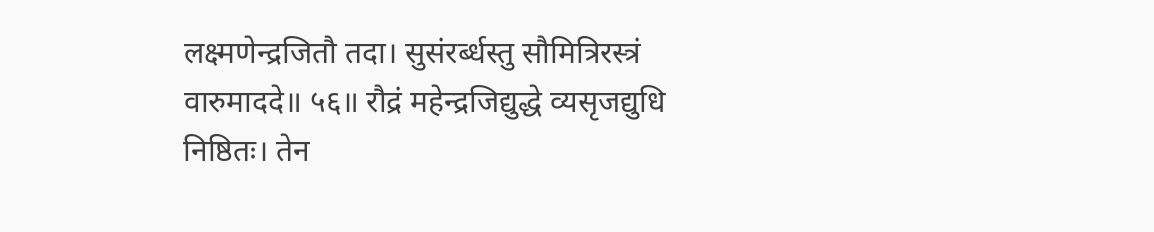लक्ष्मणेन्द्रजितौ तदा। सुसंरर्ब्धस्तु सौमित्रिरस्त्रं वारुमाददे॥ ५६॥ रौद्रं महेन्द्रजिद्युद्धे व्यसृजद्युधि निष्ठितः। तेन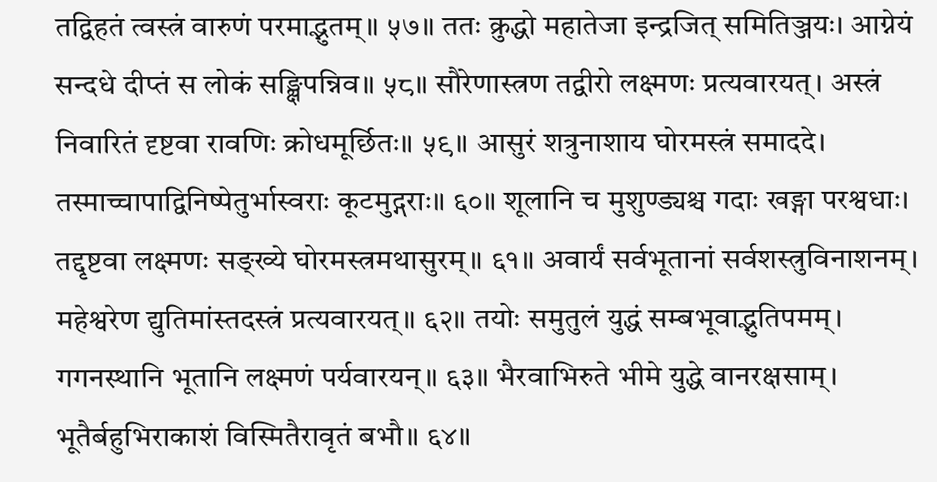तद्विहतं त्वस्त्रं वारुणं परमाद्भुतम्॥ ५७॥ ततः क्रुद्धो महातेजा इन्द्रजित् समितिञ्जयः। आग्नेयं सन्दधे दीप्तं स लोकं सङ्क्षिपन्निव॥ ५८॥ सौरेणास्त्रण तद्वीरो लक्ष्मणः प्रत्यवारयत्। अस्त्रं निवारितं दृष्टवा रावणिः क्रोधमूर्छितः॥ ५९॥ आसुरं शत्रुनाशाय घोरमस्त्रं समाददे। तस्माच्चापाद्विनिष्पेतुर्भास्वराः कूटमुद्गराः॥ ६०॥ शूलानि च मुशुण्ड्यश्च गदाः खङ्गा परश्वधाः। तद्दृष्टवा लक्ष्मणः सङ्ख्ये घोरमस्त्रमथासुरम्॥ ६१॥ अवार्यं सर्वभूतानां सर्वशस्त्रुविनाशनम्। महेश्वरेण द्युतिमांस्तदस्त्रं प्रत्यवारयत्॥ ६२॥ तयोः समुतुलं युद्धं सम्बभूवाद्भुतिपमम्। गगनस्थानि भूतानि लक्ष्मणं पर्यवारयन्॥ ६३॥ भैरवाभिरुते भीमे युद्धे वानरक्षसाम्। भूतैर्बहुभिराकाशं विस्मितैरावृतं बभौ॥ ६४॥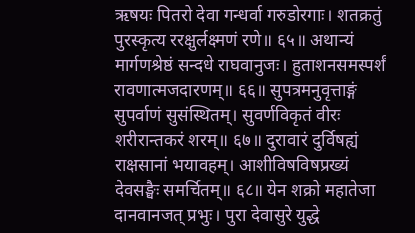ऋषयः पितरो देवा गन्धर्वा गरुडोरगाः। शतक्रतुं पुरस्कृत्य ररक्षुर्लक्ष्मणं रणे॥ ६५॥ अथान्यं मार्गणश्रेष्ठं सन्दधे राघवानुजः। हुताशनसमस्पर्शं रावणात्मजदारणम्॥ ६६॥ सुपत्रमनुवृत्ताङ्गं सुपर्वाणं सुसंस्थितम्। सुवर्णविकृतं वीरः शरीरान्तकरं शरम्॥ ६७॥ दुरावारं दुर्विषह्यं राक्षसानां भयावहम्। आशीविषविषप्रख्यं देवसङ्घैः समर्चितम्॥ ६८॥ येन शक्रो महातेजा दानवानजत् प्रभुः। पुरा देवासुरे युद्धे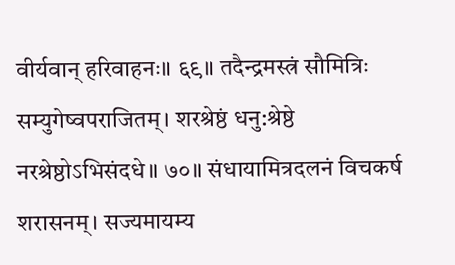वीर्यवान् हरिवाहनः॥ ६९॥ तदैन्द्रमस्त्रं सौमित्रिः सम्युगेष्वपराजितम्। शरश्रेष्ठं धनु:श्रेष्ठे नरश्रेष्ठोऽभिसंदधे॥ ७०॥ संधायामित्रदलनं विचकर्ष शरासनम्। सज्यमायम्य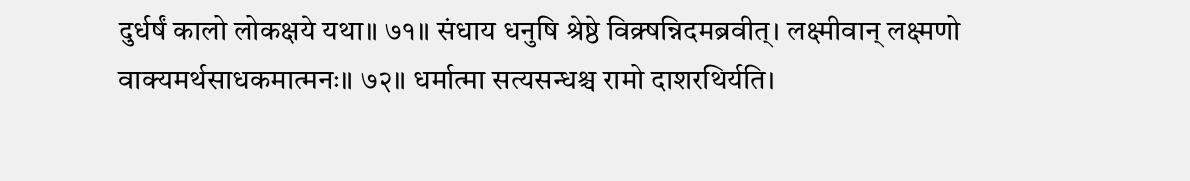दुर्धर्षं कालो लोकक्षये यथा॥ ७१॥ संधाय धनुषि श्रेष्ठे विक्र्षन्निदमब्रवीत्। लक्ष्मीवान् लक्ष्मणो वाक्यमर्थसाधकमात्मनः॥ ७२॥ धर्मात्मा सत्यसन्धश्च रामो दाशरथिर्यति।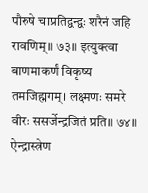पौरुषे चाप्रतिद्वन्द्वः शरैनं जहि रावणिम्॥ ७३॥ इत्युक्त्वा बाणमाकर्णं विकृष्य तमजिह्मगम्। लक्ष्मणः समरे वीरः ससर्जेन्द्रजितं प्रति॥ ७४॥ ऐन्द्रास्त्रेण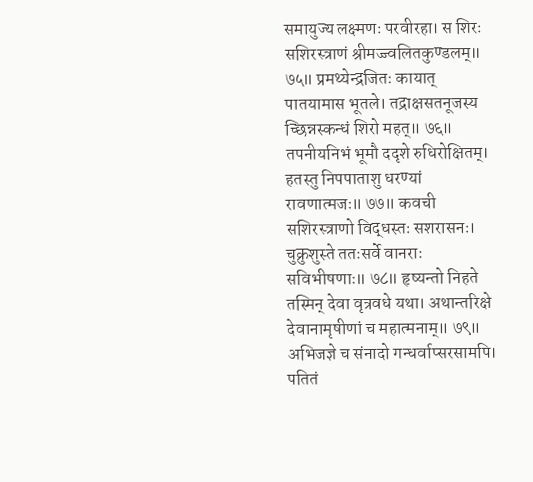समायुज्य लक्ष्मणः परवीरहा। स शिरः सशिरस्त्राणं श्रीमज्ज्वलितकुण्डलम्॥ ७५॥ प्रमथ्येन्द्रजितः कायात् पातयामास भूतले। तद्राक्षसतनूजस्य च्छिन्नस्कन्धं शिरो महत्॥ ७६॥ तपनीयनिभं भूमौ ददृशे रुधिरोक्षितम्। हतस्तु निपपाताशु धरण्यां रावणात्मजः॥ ७७॥ कवची सशिरस्त्राणो विद्धस्तः सशरासनः। चुक्रुशुस्ते ततःसर्वे वानराः सविभीषणाः॥ ७८॥ हृष्यन्तो निहते तस्मिन् देवा वृत्रवधे यथा। अथान्तरिक्षे देवानामृषीणां च महात्मनाम्॥ ७९॥ अभिजज्ञे च संनादो गन्धर्वाप्सरसामपि। पतितं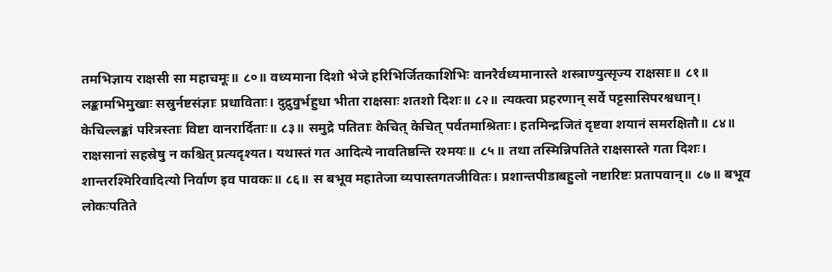तमभिज्ञाय राक्षसी सा महाचमूः॥ ८०॥ वध्यमाना दिशो भेजे हरिभिर्जितकाशिभिः वानरैर्वध्यमानास्ते शस्त्राण्युत्सृज्य राक्षसाः॥ ८१॥ लङ्कामभिमुखाः सस्रुर्नष्टसंज्ञाः प्रधाविताः। दुद्रुवुर्भहुधा भीता राक्षसाः शतशो दिशः॥ ८२॥ त्यक्त्वा प्रहरणान् सर्वे पट्टसासिपरश्वधान्। केचिल्लङ्कां परित्रस्ताः विष्टा वानरार्दिताः॥ ८३॥ समुद्रे पतिताः केचित् केचित् पर्वतमाश्रिताः। हतमिन्द्रजितं दृष्टवा शयानं समरक्षितौ॥ ८४॥ राक्षसानां सहस्रेषु न कश्चित् प्रत्यदृश्यत। यथास्तं गत आदित्ये नावतिष्ठन्ति रश्मयः॥ ८५॥ तथा तस्मिन्निपतिते राक्षसास्ते गता दिशः। शान्तरश्मिरिवादित्यो निर्वाण इव पावकः॥ ८६॥ स बभूव महातेजा व्यपास्तगतजीवितः। प्रशान्तपीडाबहुलो नष्टारिष्टः प्रतापवान्॥ ८७॥ बभूव लोकःपतिते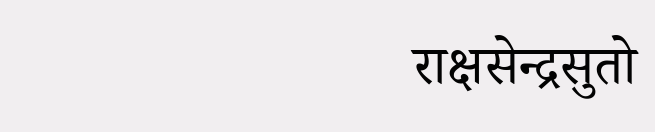राक्षसेन्द्रसुतो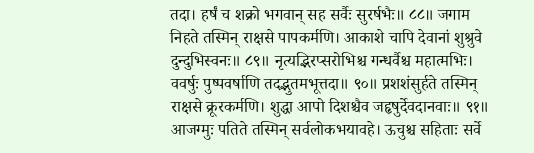तदा। हर्षं च शक्रो भगवान् सह सर्वैः सुरर्षभैः॥ ८८॥ जगाम निहते तस्मिन् राक्षसे पापकर्मणि। आकाशे चापि देवानां शुश्रुवे दुन्दुभिस्वनः॥ ८९॥ नृत्यद्भिरप्सरोभिश्च गन्धर्वैश्च महात्मभिः। ववर्षुः पुष्पवर्षाणि तदद्भुतमभूत्तदा॥ ९०॥ प्रशशंसुर्हते तस्मिन् राक्षसे क्रूरकर्मणि। शुद्धा आपो दिशश्चैव जहृषुर्देवदानवाः॥ ९१॥ आजग्मुः पतिते तस्मिन् सर्वलोकभयावहे। ऊचुश्च सहिताः सर्वे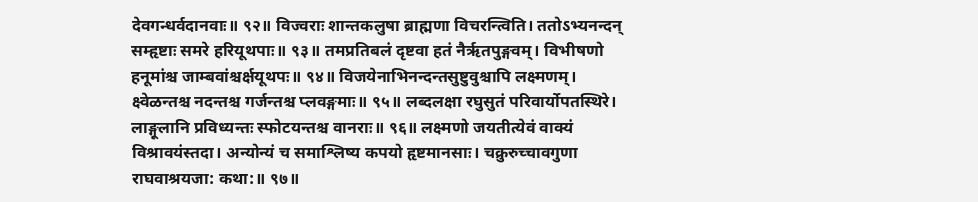देवगन्धर्वदानवाः॥ ९२॥ विज्वराः शान्तकलुषा ब्राह्मणा विचरन्त्विति। ततोऽभ्यनन्दन् सम्हृष्टाः समरे हरियूथपाः॥ ९३॥ तमप्रतिबलं दृष्टवा हतं नैर्ऋतपुङ्गवम्। विभीषणो हनूमांश्च जाम्बवांश्चर्क्षयूथपः॥ ९४॥ विजयेनाभिनन्दन्तसुष्टुवुश्चापि लक्ष्मणम्। क्ष्वेळन्तश्च नदन्तश्च गर्जन्तश्च प्लवङ्गमाः॥ ९५॥ लब्दलक्षा रघुसुतं परिवार्योपतस्थिरे। लाङ्गूलानि प्रविध्यन्तः स्फोटयन्तश्च वानराः॥ ९६॥ लक्ष्मणो जयतीत्येवं वाक्यं विश्रावयंस्तदा। अन्योन्यं च समाश्लिष्य कपयो हृष्टमानसाः। चक्रुरुच्चावगुणा राघवाश्रयजा: कथा:॥ ९७॥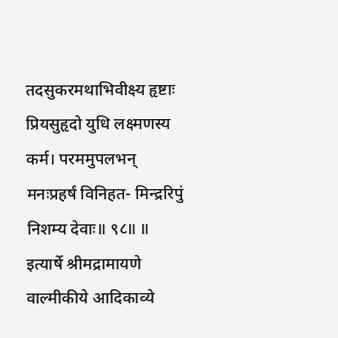तदसुकरमथाभिवीक्ष्य हृष्टाः प्रियसुहृदो युधि लक्ष्मणस्य कर्म। परममुपलभन् मनःप्रहर्षं विनिहत- मिन्द्ररिपुं निशम्य देवाः॥ ९८॥ ॥ इत्यार्षे श्रीमद्रामायणे वाल्मीकीये आदिकाव्ये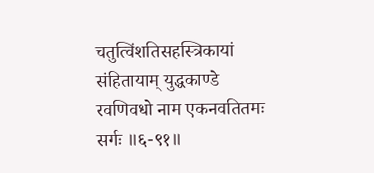चतुत्विंशतिसहस्त्रिकायां संहितायाम् युद्धकाण्डे रवणिवधो नाम एकनवतितमः सर्गः ॥६-९१॥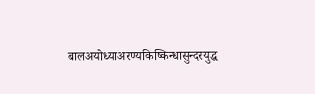बालअयोध्याअरण्यकिष्किन्धासुन्दरयुद्ध